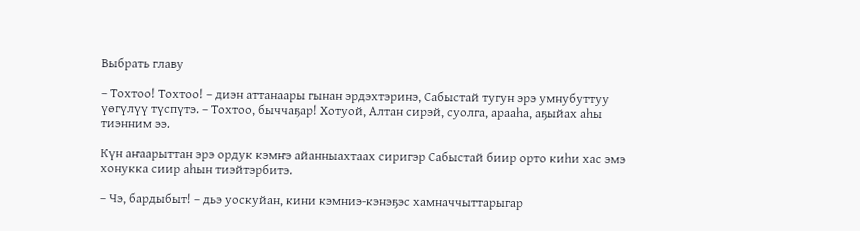Выбрать главу

– Тохтоо! Тохтоо! – диэн аттанаары гынан эрдэхтэринэ, Сабыстай тугун эрэ умнубуттуу үөгүлүү түспүтэ. – Тохтоо, быччаҕар! Хотуой, Алтан сирэй, суолга, арааһа, аҕыйах аһы тиэнним ээ.

Күн аҥаарыттан эрэ ордук кэмҥэ айанныахтаах сиригэр Сабыстай биир орто киһи хас эмэ хонукка сиир аһын тиэйтэрбитэ.

– Чэ, бардыбыт! – дьэ уоскуйан, кини кэмниэ-кэнэҕэс хамначчыттарыгар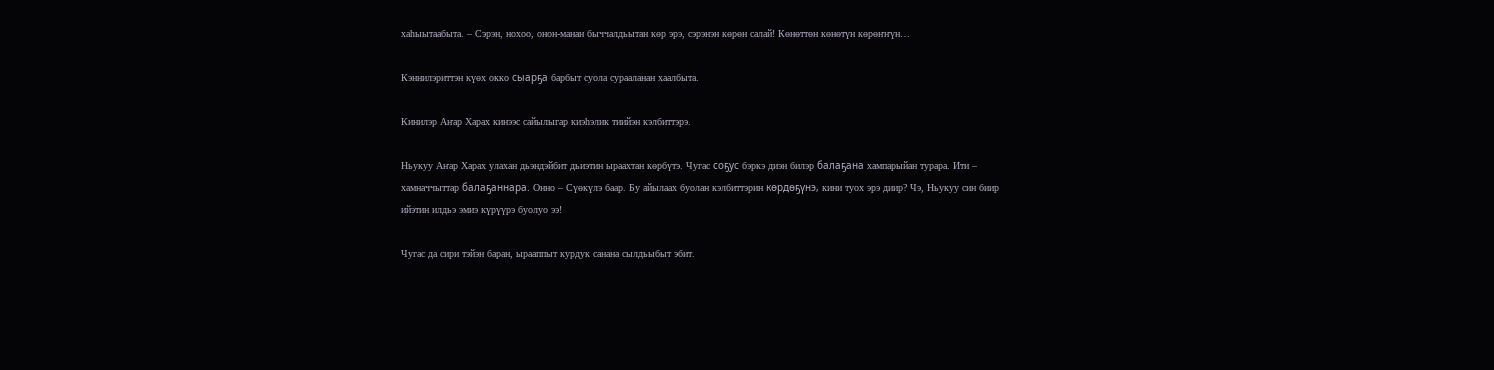хаһыытаабыта. – Сэрэн, нохоо, онон-манан быччалдьытан көр эрэ, сэрэнэн көрөн салай! Көнөттөн көнөтүн көрөҥҥүн…

Кэннилэриттэн күөх окко сыарҕа барбыт суола сурааланан хаалбыта.

Кинилэр Аҥар Харах кинээс сайылыгар киэһэлик тиийэн кэлбиттэрэ.

Ньукуу Аҥар Харах улахан дьэндэйбит дьиэтин ыраахтан көрбүтэ. Чугас соҕус бэркэ диэн билэр балаҕана хампарыйан турара. Ити – хамначчыттар балаҕаннара. Онно – Сүөкүлэ баар. Бу айылаах буолан кэлбиттэрин көрдөҕүнэ, кини туох эрэ диир? Чэ, Ньукуу син биир ийэтин илдьэ эмиэ күрүүрэ буолуо ээ!

Чугас да сири тэйэн баран, ырааппыт курдук санана сылдьыбыт эбит.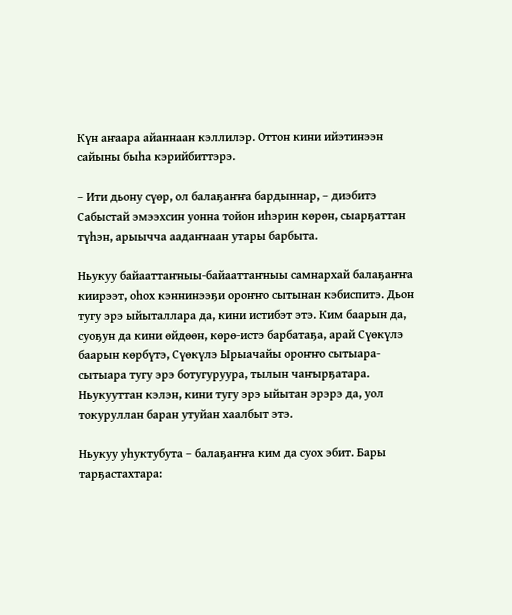Күн аҥаара айаннаан кэллилэр. Оттон кини ийэтинээн сайыны быһа кэрийбиттэрэ.

– Ити дьону сүөр, ол балаҕаҥҥа бардыннар, – диэбитэ Сабыстай эмээхсин уонна тойон иһэрин көрөн, сыарҕаттан түһэн, арыычча аадаҥнаан утары барбыта.

Ньукуу байааттаҥныы-байааттаҥныы самнархай балаҕаҥҥа киирээт, оһох кэннинээҕи ороҥҥо сытынан кэбиспитэ. Дьон тугу эрэ ыйыталлара да, кини истибэт этэ. Ким баарын да, суоҕун да кини өйдөөн, көрө-истэ барбатаҕа, арай Сүөкүлэ баарын көрбүтэ, Сүөкүлэ Ырыачайы ороҥҥо сытыара-сытыара тугу эрэ ботугуруура, тылын чаҥырҕатара. Ньукууттан кэлэн, кини тугу эрэ ыйытан эрэрэ да, уол токуруллан баран утуйан хаалбыт этэ.

Ньукуу уһуктубута – балаҕаҥҥа ким да суох эбит. Бары тарҕастахтара: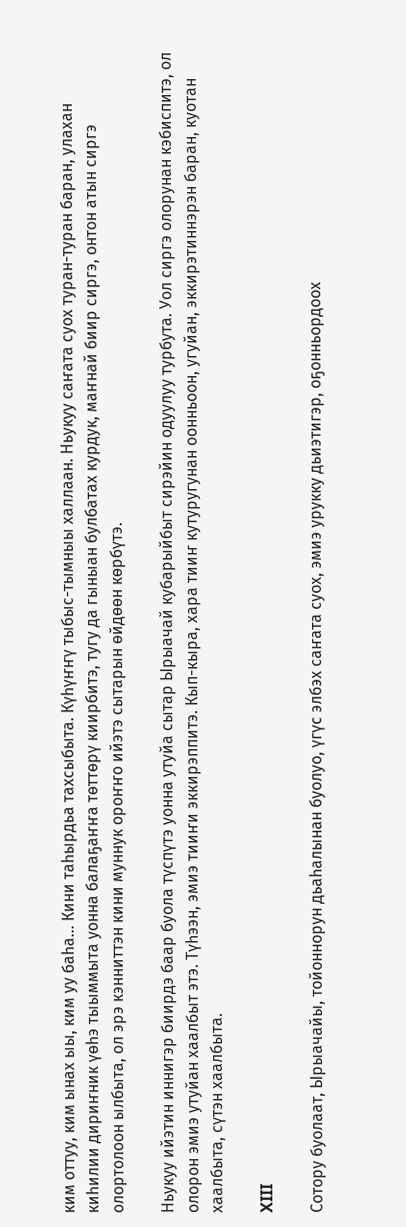ким оттуу, ким ынах ыы, ким уу баһа… Кини таһырдьа тахсыбыта. Күһүҥҥү тыбыс-тымныы халлаан. Ньукуу саҥата суох туран-туран баран, улахан киһилии дириҥник үөһэ тыыммыта уонна балаҕаҥҥа төттөрү киирбитэ, тугу да гыныан булбатах курдук, маҥнай биир сиргэ, онтон атын сиргэ олортолоон ылбыта, ол эрэ кэнниттэн кини муннук ороҥҥо ийэтэ сытарын өйдөөн көрбүтэ.

Ньукуу ийэтин иннигэр биирдэ баар буола түспүтэ уонна утуйа сытар Ырыачай кубарыйбыт сирэйин одуулуу турбута. Уол сиргэ олорунан кэбиспитэ, ол олорон эмиэ утуйан хаалбыт этэ. Түһээн, эмиэ тииҥи эккирэппитэ. Кып-кыра, хара тииҥ кутуругунан оонньоон, угуйан, эккирэтиннэрэн баран, куотан хаалбыта, сүтэн хаалбыта.

XIII

Сотору буолаат, Ырыачайы, тойоннорун дьаһалынан буолуо, үгүс элбэх саҥата суох, эмиэ урукку дьиэтигэр, оҕонньордоох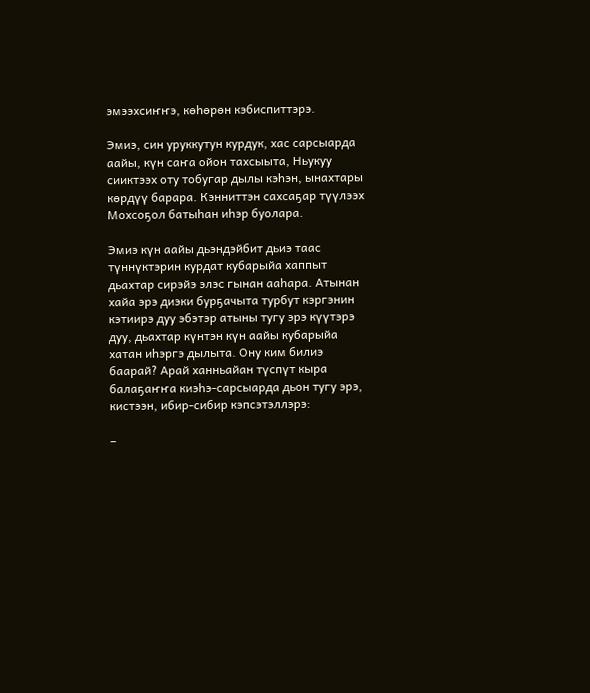эмээхсиҥҥэ, көһөрөн кэбиспиттэрэ.

Эмиэ, син уруккутун курдук, хас сарсыарда аайы, күн саҥа ойон тахсыыта, Ньукуу сииктээх оту тобугар дылы кэһэн, ынахтары көрдүү барара. Кэнниттэн сахсаҕар түүлээх Мохсоҕол батыһан иһэр буолара.

Эмиэ күн аайы дьэндэйбит дьиэ таас түннүктэрин курдат кубарыйа хаппыт дьахтар сирэйэ элэс гынан ааһара. Атынан хайа эрэ диэки бурҕачыта турбут кэргэнин кэтиирэ дуу эбэтэр атыны тугу эрэ күүтэрэ дуу, дьахтар күнтэн күн аайы кубарыйа хатан иһэргэ дылыта. Ону ким билиэ баарай? Арай ханньайан түспүт кыра балаҕаҥҥа киэһэ-сарсыарда дьон тугу эрэ, кистээн, ибир-сибир кэпсэтэллэрэ:

–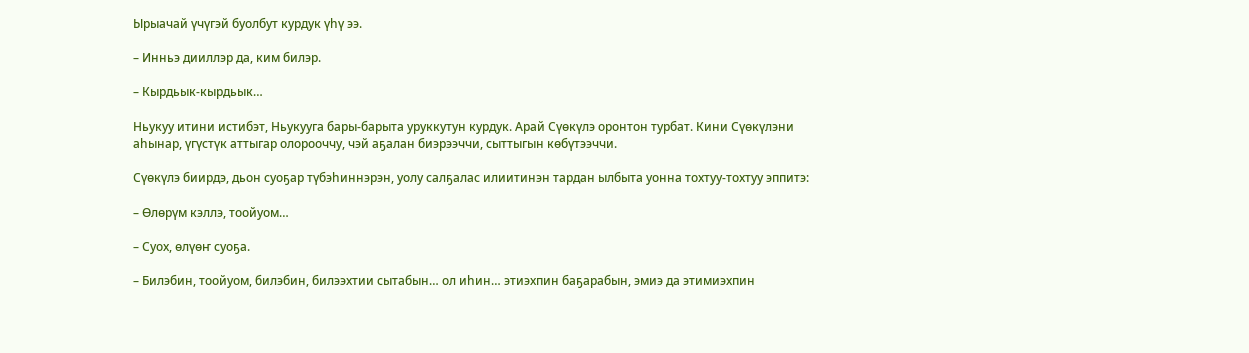Ырыачай үчүгэй буолбут курдук үһү ээ.

– Инньэ дииллэр да, ким билэр.

– Кырдьык-кырдьык…

Ньукуу итини истибэт, Ньукууга бары-барыта уруккутун курдук. Арай Сүөкүлэ оронтон турбат. Кини Сүөкүлэни аһынар, үгүстүк аттыгар олорооччу, чэй аҕалан биэрээччи, сыттыгын көбүтээччи.

Сүөкүлэ биирдэ, дьон суоҕар түбэһиннэрэн, уолу салҕалас илиитинэн тардан ылбыта уонна тохтуу-тохтуу эппитэ:

– Өлөрүм кэллэ, тоойуом…

– Суох, өлүөҥ суоҕа.

– Билэбин, тоойуом, билэбин, билээхтии сытабын… ол иһин… этиэхпин баҕарабын, эмиэ да этимиэхпин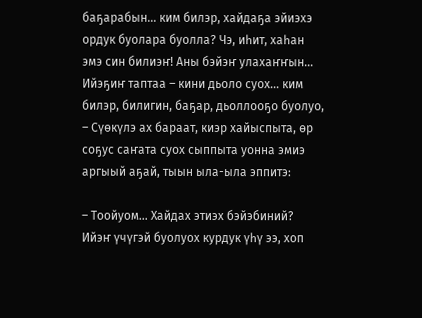баҕарабын… ким билэр, хайдаҕа эйиэхэ ордук буолара буолла? Чэ, иһит, хаһан эмэ син билиэҥ! Аны бэйэҥ улахаҥҥын… Ийэҕиҥ таптаа – кини дьоло суох… ким билэр, билигин, баҕар, дьоллооҕо буолуо, – Сүөкүлэ ах бараат, киэр хайыспыта, өр соҕус саҥата суох сыппыта уонна эмиэ аргыый аҕай, тыын ыла-ыла эппитэ:

– Тоойуом… Хайдах этиэх бэйэбиний? Ийэҥ үчүгэй буолуох курдук үһү ээ, хоп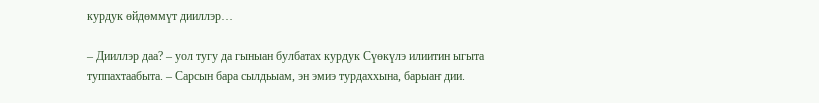курдук өйдөммүт дииллэр…

– Дииллэр даа? – уол тугу да гыныан булбатах курдук Сүөкүлэ илиитин ыгыта туппахтаабыта. – Сарсын бара сылдьыам, эн эмиэ турдаххына, барыаҥ дии.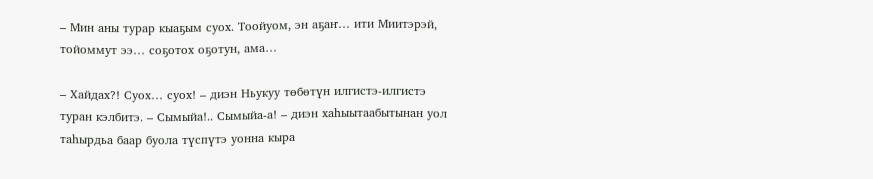– Мин аны турар кыаҕым суох. Тоойуом, эн аҕаҥ… ити Миитэрэй, тойоммут ээ… соҕотох оҕотун, ама…

– Хайдах?! Суох… суох! – диэн Ньукуу төбөтүн илгистэ-илгистэ туран кэлбитэ. – Сымыйа!.. Сымыйа-а! – диэн хаһыытаабытынан уол таһырдьа баар буола түспүтэ уонна кыра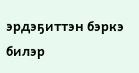эрдэҕиттэн бэркэ билэр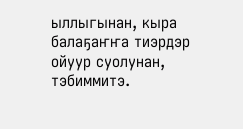ыллыгынан, кыра балаҕаҥҥа тиэрдэр ойуур суолунан, тэбиммитэ.